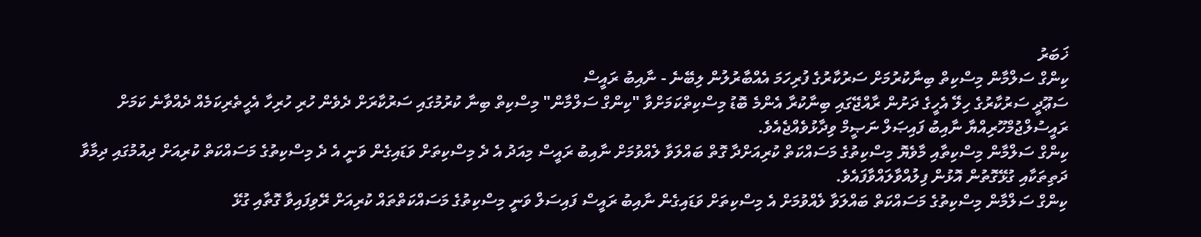ޚަބަރު
ކިންގް ސަލްމާން މިސްކިތް ބިނާކުރުމަށް ސަރުކާރުގެ ފުރިހަމަ އެއްބާރުލުން ލިބޭނެ - ނާއިބު ރައީސް
ސަޢޫދީ ސަރުކާރުގެ ހިލޭ އެހީގެ ދަށުން ރާއްޖޭގައި ބިނާކުރާ އެންމެ ބޮޑު މިސްކިތްކަމަށްވާ "ކިންގް ސަލްމާން" މިސްކިތް ބިނާ ކުރުމުގައި ސަރުކާރަށް ދެވެން ހުރި ހުރިހާ އެހީތެރިކަމެއް ދެއްވާނެ ކަމަށް ރައީސުލްޖުމްހޫރިއްޔާ ނާއިބު ފައިޞަލް ނަޞީމް ވިދާޅުވެއްޖެއެވެ.
ކިންގް ސަލްމާން މިސްކިތާއި މާވެޔޮ މިސްކިތުގެ މަސައްކަތް ކުރިއަށްދާ ގޮތް ބައްލަވާ ލެއްވުމަށް ނާއިބު ރައީސް މިއަދު އެ ދެ މިސްކިތަށް ވަޑައިގެން ވަނީ އެ ދެ މިސްކިތުގެ މަސައްކަތް ކުރިއަށް ދިއުމުގައި ދިމާވާ ދަތިތަކާއި ގުޅޭގޮތުން އޮޅުން ފިލުއްވާލައްވާފައެވެ.
ކިންގް ސަލްމާން މިސްކިތުގެ މަސައްކަތް ބައްލަވާ ލެއްވުމަށް އެ މިސްކިތަށް ވަޑައިގެން ނާއިބު ރައީސް ފައިސަލް ވަނީ މިސްކިތުގެ މަސައްކަތްތައް ކުރިއަށް ރޭވިފައިވާ ގޮތާއި ގުޅޭ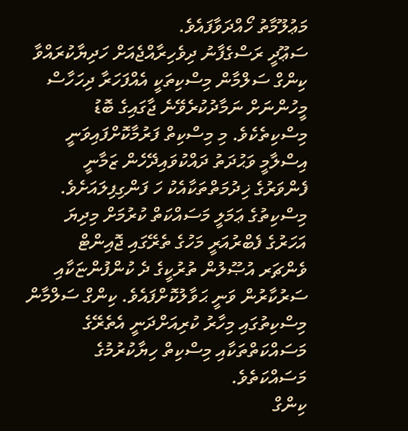މަޢުލޫމާތު ހޯއްދަވާފައެވެ.
ސަޢޫދީ ރަސްގެފާނު ދިވެހިރާއްޖެއަށް ހަދިޔާކުރައްވާ ކިންގް ސަލްމާން މިސްކިތަކީ އެއްފަހަރާ ދިހަހާސް މީހުންނަށް ނަމާދުކުރެވޭނެ ޖާގައިގެ ބޮޑު މިސްކިތެކެވެ. މި މިސްކިތް ފަރުމާކޮށްފައިވަނީ އިސްލާމީ ވަޙުދަތު ދައްކުވައިދޭހެން ޒަމާނީ ފެންވަރުގެ ޚިދުމަތްތަކާއެކު ހަ ފަންގިފިލައަށެވެ.
މިސްކިތުގެ ޢަމަލީ މަސައްކަތް ކުރުމަށް މިދިޔަ އަހަރުގެ ފެބްރުއަރީ މަހުގެ ތެރޭގައި ޖޮއިންޓް ވެންޗަރ އުޞޫލުން ތުރުކީގެ ދެ ކުންފުންޏަކާއި ސަރުކާރުން ވަނީ ޙަވާލުކޮށްފައެވެ. ކިންގް ސަލްމާން މިސްކިތުގައި މިހާރު ކުރިއަށްދަނީ އެތެރޭގެ މަސައްކަތްތަކާއި މިސްކިތް ހިޔާކުރުމުގެ މަސައްކަތެވެ.
ކިންގް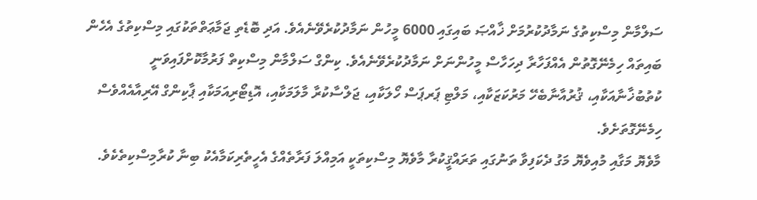ސަލްމާން މިސްކިތުގެ ނަމާދުކުރުމަށް ޚާއްޞަ ބައިގައި 6000 މީހުން ނަމާދުކުރެވޭނެއެވެ. އަދި ބޮޑެތި ޖަމާޢަތްތަކުގައި މިސްކިތުގެ އެހެން ބައިތައް ހިމެނޭގޮތުން އެއްފަހާރާ ދިހަހާސް މީހުންނަށް ނަމާދުކުރެވޭނެއެވެ. ކިންގް ސަލްމާން މިސްކިތް ފަރުމާކޮށްފައިވަނީ ކުތުބުޚާނާއަކާއި، ޤުރުއާނާބެހޭ މަރުކަޒަކާއި، މަލްޓި ޕަރޕަސް ހޯލަކާއި، ޖަލްސާކުރާ މާލަމަކާއި، އޮޑިޓޯރިއަމަކާއި ޕާކިންގް އޭރިއާއެއްވެސް ހިމެނޭގޮތަށެވެ.
މާވެޔޮ މަގާއި މުއިވެޔޮ މަގު ދެކަފިވާ ތަނުގައި ތަރައްޤީކުރާ މާވެޔޮ މިސްކިތަކީ އަމިއްލަ ފަރާތެއްގެ އެހީތެރިކަމާއެކު ބިނާ ކުރާމިސްކިތެކެވެ.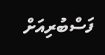ފަސްބުރިއަށް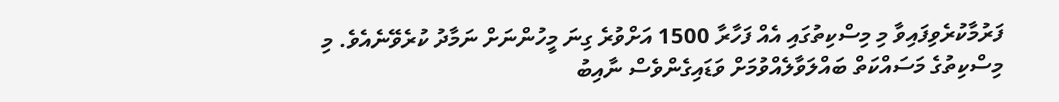ފަރުމާކުރެވިފައިވާ މި މިސްކިތުގައި އެއް ފަހާރާ 1500 އަށްވުރެ ގިނަ މީހުންނަށް ނަމާދު ކުރެވޭނެއެވެ. މި މިސްކިތުގެ މަސައްކަތް ބައްލަވާލެއްވުމަށް ވަޑައިގެންވެސް ނާއިބު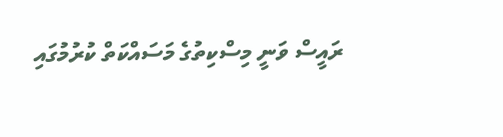ރައީސް ވަނީ މިސްކިތުގެ މަސައްކަތް ކުރުމުގައި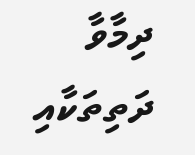ދިމާވާ ދަތިތަކާއި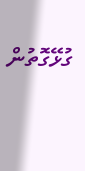ގުޅޭގޮތުން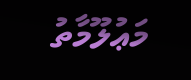މަޢުލޫމާތު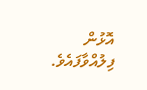އޮޅުން ފިލުއްވާފައެވެ.